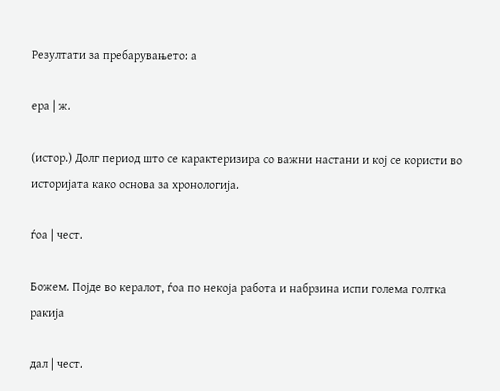Резултати за пребарувањето: а

ера | ж.

(истор.) Долг период што се карактеризира со важни настани и кој се користи во историјата како основа за хронологија.

ѓоа | чест.

Божем. Појде во кералот, ѓоа по некоја работа и набрзина испи голема голтка ракија

дал | чест.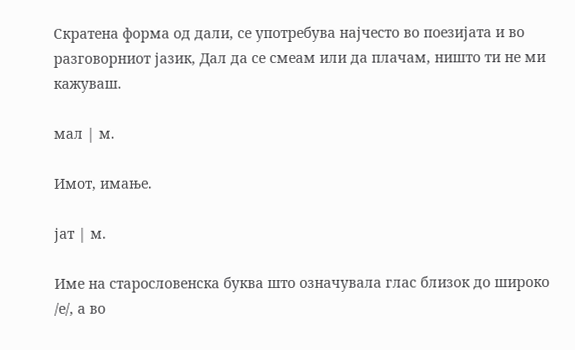Скратена форма од дали, се употребува најчесто во поезијата и во разговорниот јазик, Дал да се смеам или да плачам, ништо ти не ми кажуваш.

мал | м.

Имот, имање.

јат | м.

Име на старословенска буква што означувала глас близок до широко /е/, а во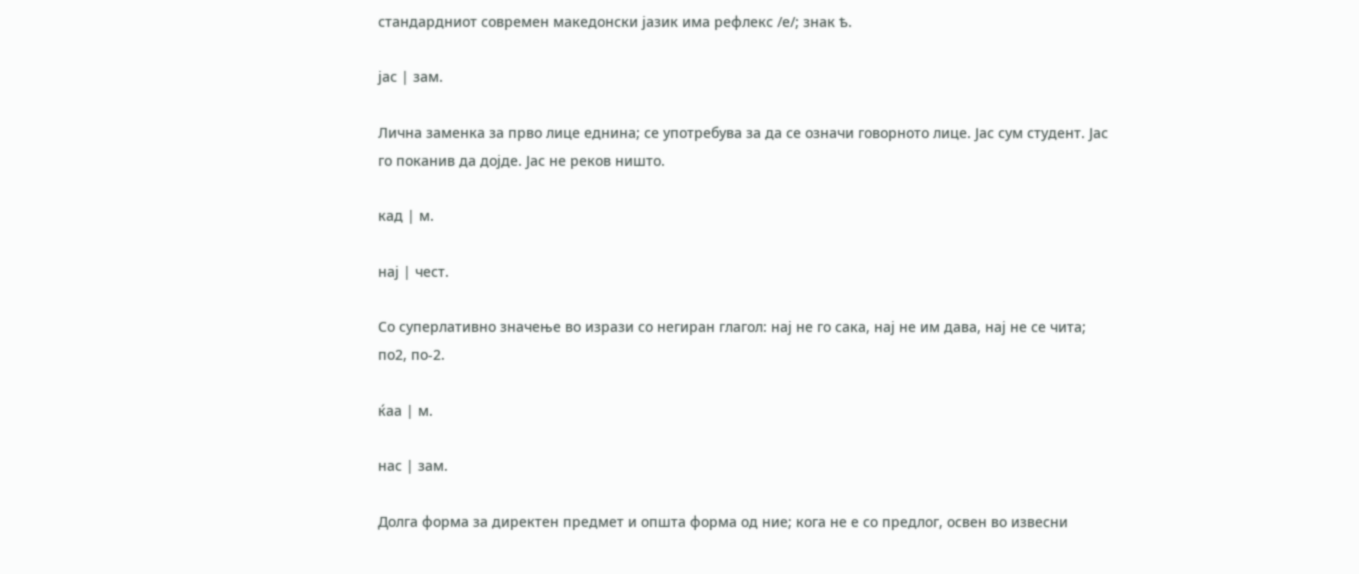стандардниот современ македонски јазик има рефлекс /е/; знак ѣ.

јас | зам.

Лична заменка за прво лице еднина; се употребува за да се означи говорното лице. Јас сум студент. Јас го поканив да дојде. Јас не реков ништо.

кад | м.

нај | чест.

Со суперлативно значење во изрази со негиран глагол: нај не го сака, нај не им дава, нај не се чита; по2, по-2.

ќаа | м.

нас | зам.

Долга форма за директен предмет и општа форма од ние; кога не е со предлог, освен во извесни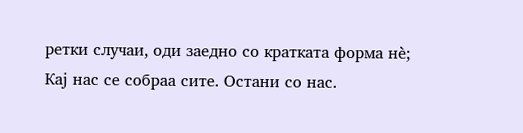ретки случаи, оди заедно со кратката форма нè; Кај нас се собраа сите. Остани со нас.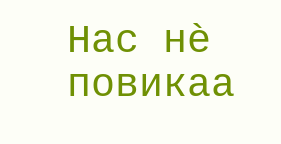Нас нè повикаа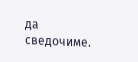да сведочиме.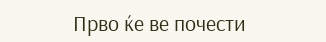Прво ќе ве почести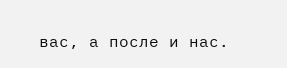вас, а после и нас.